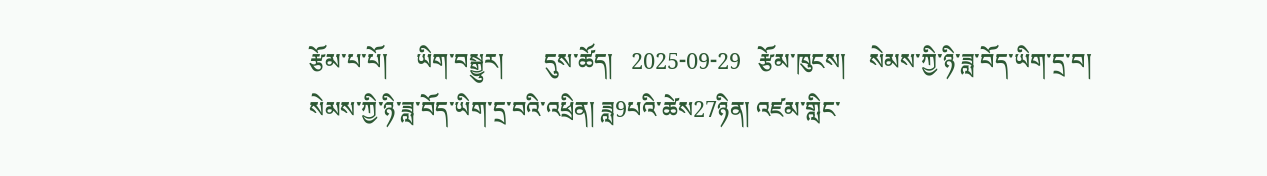རྩོམ་པ་པོ།     ཡིག་བསྒྱུར།       དུས་ཚོད།   2025-09-29   རྩོམ་ཁུངས།    སེམས་ཀྱི་ཉི་ཟླ་བོད་ཡིག་དྲ་བ།
སེམས་ཀྱི་ཉི་ཟླ་བོད་ཡིག་དྲ་བའི་འཕྲིན། ཟླ9པའི་ཚེས27ཉིན། འཛམ་གླིང་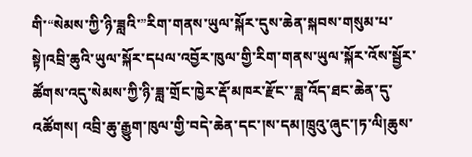གི་“སེམས་ཀྱི་ཉི་ཟླའི་”རིག་གནས་ཡུལ་སྐོར་དུས་ཆེན་སྐབས་གསུམ་པ་སྟེ།འབྲི་ཆུའི་ཡུལ་སྐོར་དཔལ་འབྱོར་ཁུལ་གྱི་རིག་གནས་ཡུལ་སྐོར་འོས་སྦྱོར་ཚོགས་འདུ་སེམས་ཀྱི་ཉི་ཟླ་གྲོང་ཁྱེར་རྡོ་མཁར་རྫོང་་ཟླ་འོད་ཐང་ཆེན་དུ་འཚོགས། འབྲི་ཆུ་རྒྱུག་ཁུལ་གྱི་བདེ་ཆེན་དང་།ས་དམ།ཁྲུའུ་ཞུང་།ཏ་ལི།ཆུས་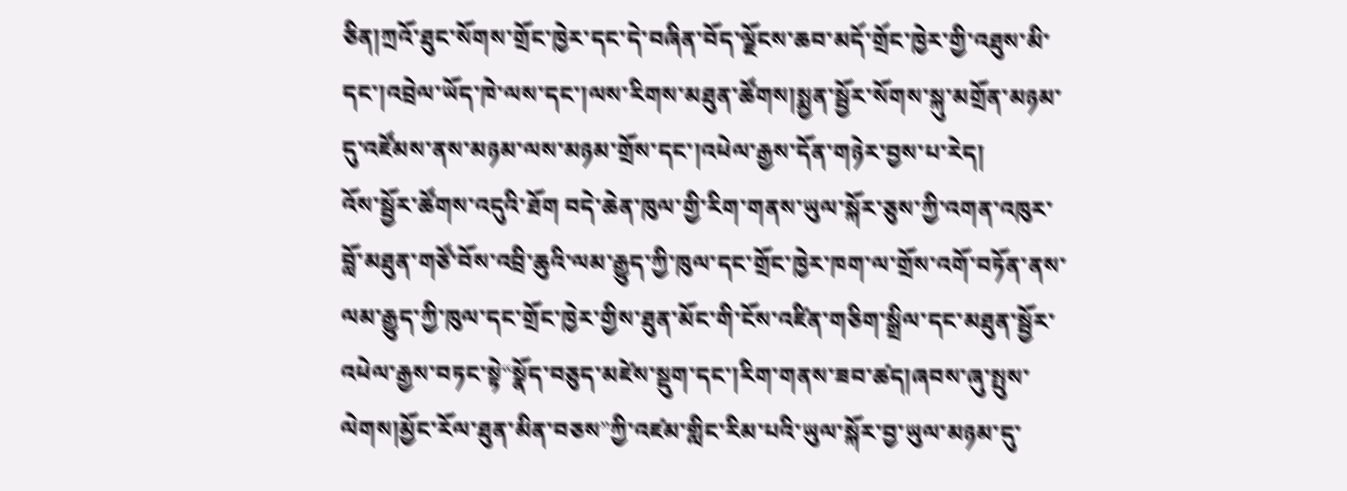ཅིན།ཀྲའོ་ཐུང་སོགས་གྲོང་ཁྱེར་དང་དེ་བཞིན་བོད་ལྗོངས་ཆབ་མདོ་གྲོང་ཁྱེར་གྱི་འཐུས་མི་དང་།འབྲེལ་ཡོད་ཁེ་ལས་དང་།ལས་རིགས་མཐུན་ཚོགས།སྨྱན་སྦྱོར་སོགས་སྐུ་མགྲོན་མཉམ་དུ་འཛོམས་ནས་མཉམ་ལས་མཉམ་གྲོས་དང་།འཕེལ་རྒྱས་དོན་གཉེར་བྱས་པ་རེད།
འོས་སྦྱོར་ཚོགས་འདུའི་ཐོག བདེ་ཆེན་ཁུལ་གྱི་རིག་གནས་ཡུལ་སྐོར་ཅུས་ཀྱི་འགན་འཁུར་བློ་མཐུན་གཙོ་བོས་འབྲི་ཆུའི་ལམ་རྒྱུད་ཀྱི་ཁུལ་དང་གྲོང་ཁྱེར་ཁག་ལ་གྲོས་འགོ་བཏོན་ནས་ལམ་རྒྱུད་ཀྱི་ཁུལ་དང་གྲོང་ཁྱེར་གྱིས་ཐུན་མོང་གི་ངོས་འཛིན་གཅིག་སྒྲིལ་དང་མཐུན་སྦྱོར་འཕེལ་རྒྱས་བཏང་སྟེ“སྣོད་བཅུད་མཛེས་སྡུག་དང་།རིག་གནས་ཟབ་ཚད།ཞབས་ཞུ་སྤུས་ལེགས།མྱོང་རོལ་ཐུན་མིན་བཅས”ཀྱི་འཛམ་གླིང་རིམ་པའི་ཡུལ་སྐོར་བྱ་ཡུལ་མཉམ་དུ་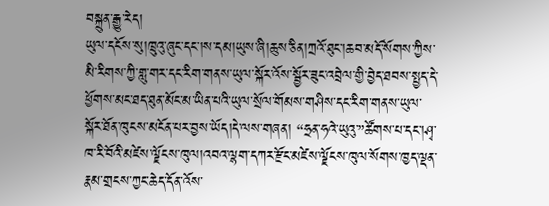བསྐྲུན་རྒྱུ་རེད།
ཡུལ་དངོས་སུ།ཁྲུའུ་ཞུང་དང་།ས་དམ།ཡུས་ཞི།ཆུས་ཅིན།ཀྲའོ་ཐུང་།ཆབ་མདོ་སོགས་ཀྱིས་མི་རིགས་ཀྱི་གླུ་གར་དང་རིག་གནས་ཡུལ་སྐོར་འོས་སྦྱོར་ཟུང་འབྲེལ་གྱི་བྱེད་ཐབས་སྤྱད་དེ་ཕྱོགས་མང་ཐད་ཐུན་མོང་མ་ཡིན་པའི་ཡུལ་སྲོལ་གོམས་གཤིས་དང་རིག་གནས་ཡུལ་སྐོར་ཐོན་ཁུངས་མངོན་པར་བྱས་ཡོད།དེ་ལས་གཞན། “ཧྲན་ཧའེ་ཡུའུ་”ཚོགས་པ་དང་།ཤྭ་ཁ་རི་བོའི་མཛེས་ལྗོངས་ཁུལ།འབའ་ལྷག་དཀར་རྫོང་མཛེས་ལྗོངས་ཁུལ་སོགས་ཁྱད་ལྡན་རྣམ་གྲངས་ཀྱང་ཆེད་དོན་འོས་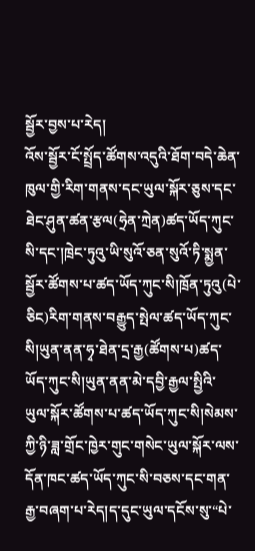སྦྱོར་བྱས་པ་རེད།
འོས་སྦྱོར་ངོ་སྤྲོད་ཚོགས་འདུའི་ཐོག་བདེ་ཆེན་ཁུལ་གྱི་རིག་གནས་དང་ཡུལ་སྐོར་ཅུས་དང་ཐེང་ཤུན་ཚན་རྩལ(ཧྲེན་ཀྲེན)ཚད་ཡོད་ཀུང་སི་དང་།ཁྲེང་ཏུའུ་ཡི་སུའོ་ཅན་སུའོ་ཏི་སྨྱན་སྦྱོར་ཚོགས་པ་ཚད་ཡོད་ཀུང་སི།ཁྲོན་ཏུའུ(པེ་ཅིང)རིག་གནས་བརྒྱུད་སྤེལ་ཚད་ཡོད་ཀུང་སི།ཡུན་ནན་ཧྭ་ཐེན་དྲ་རྒྱ(ཚོགས་པ)ཚད་ཡོད་ཀུང་སི།ཡུན་ནན་མེ་དབྱི་རྒྱལ་སྤྱིའི་ཡུལ་སྐོར་ཚོགས་པ་ཚད་ཡོད་ཀུང་སི།སེམས་ཀྱི་ཉི་ཟླ་གྲོང་ཁྱེར་གུང་གསེང་ཡུལ་སྐོར་ལས་དོན་ཁང་ཚད་ཡོད་ཀུང་སི་བཅས་དང་གན་རྒྱ་བཞག་པ་རེད།ད་དུང་ཡུལ་དངོས་སུ་“པེ་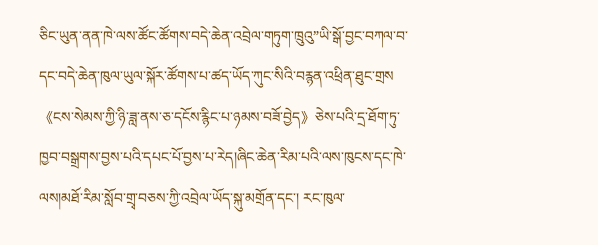ཅིང་ཡུན་ནན་ཁེ་ལས་ཚོང་ཚོགས་བདེ་ཆེན་འབྲེལ་གཏུག་ཁྲུའུ”ཡི་སྒོ་བྱང་བཀལ་བ་དང་བདེ་ཆེན་ཁུལ་ཡུལ་སྐོར་ཚོགས་པ་ཚད་ཡོད་ཀུང་སིའི་བརྙན་འཕྲིན་ཐུང་གྲས《ངས་སེམས་ཀྱི་ཉི་ཟླ་ནས་ཅ་དངོས་རྙིང་པ་ཉམས་བཟོ་བྱེད》ཅེས་པའི་དྲ་ཐོག་ཏུ་ཁྱབ་བསྒྲགས་བྱས་པའི་དཔང་པོ་བྱས་པ་རེད།ཞིང་ཆེན་རིམ་པའི་ལས་ཁུངས་དང་ཁེ་ལས།མཐོ་རིམ་སློབ་གྲྭ་བཅས་ཀྱི་འབྲེལ་ཡོད་སྐུ་མགྲོན་དང་། རང་ཁུལ་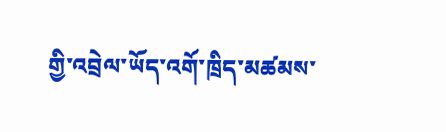གྱི་འབྲེལ་ཡོད་འགོ་ཁྲིད་མཚམས་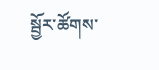སྦྱོར་ཚོགས་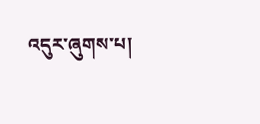འདུར་ཞུགས་པ།